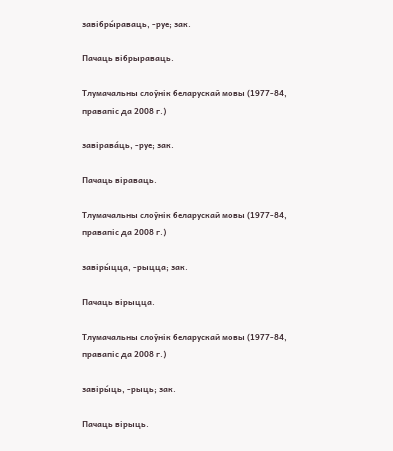завібры́раваць, ‑руе; зак.

Пачаць вібрыраваць.

Тлумачальны слоўнік беларускай мовы (1977-84, правапіс да 2008 г.)

завірава́ць, ‑руе; зак.

Пачаць віраваць.

Тлумачальны слоўнік беларускай мовы (1977-84, правапіс да 2008 г.)

завіры́цца, ‑рыцца; зак.

Пачаць вірыцца.

Тлумачальны слоўнік беларускай мовы (1977-84, правапіс да 2008 г.)

завіры́ць, ‑рыць; зак.

Пачаць вірыць.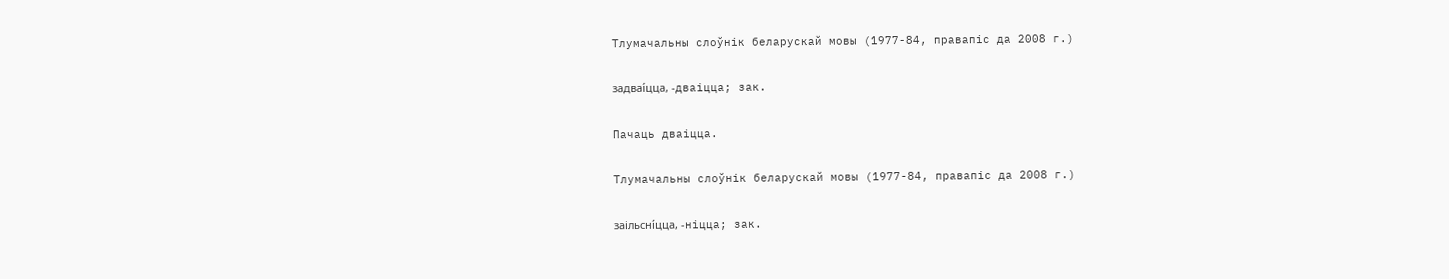Тлумачальны слоўнік беларускай мовы (1977-84, правапіс да 2008 г.)

задваі́цца, ‑дваіцца; зак.

Пачаць дваіцца.

Тлумачальны слоўнік беларускай мовы (1977-84, правапіс да 2008 г.)

заільсні́цца, ‑ніцца; зак.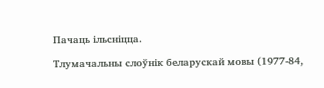Пачаць ільcніцца.

Тлумачальны слоўнік беларускай мовы (1977-84,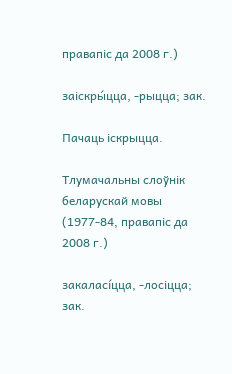правапіс да 2008 г.)

заіскры́цца, ‑рыцца; зак.

Пачаць іскрыцца.

Тлумачальны слоўнік беларускай мовы (1977-84, правапіс да 2008 г.)

закаласі́цца, ‑лосіцца; зак.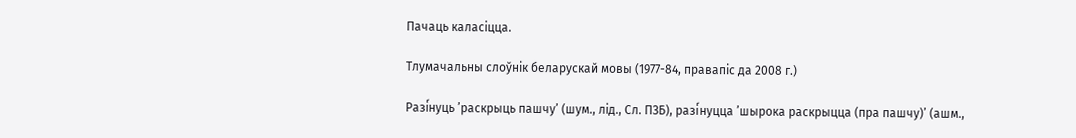Пачаць каласіцца.

Тлумачальны слоўнік беларускай мовы (1977-84, правапіс да 2008 г.)

Разі́нуць ’раскрыць пашчу’ (шум., лід., Сл. ПЗБ), разі́нуцца ’шырока раскрыцца (пра пашчу)’ (ашм.,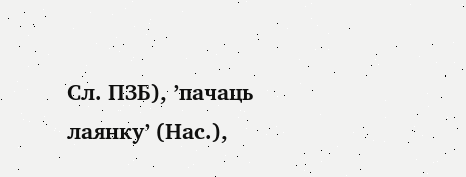Сл. ПЗБ), ’пачаць лаянку’ (Нас.),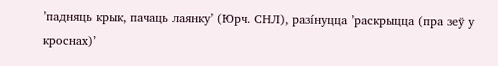’падняць крык, пачаць лаянку’ (Юрч. СНЛ), разі́нуцца ’раскрыцца (пра зеў у кроснах)’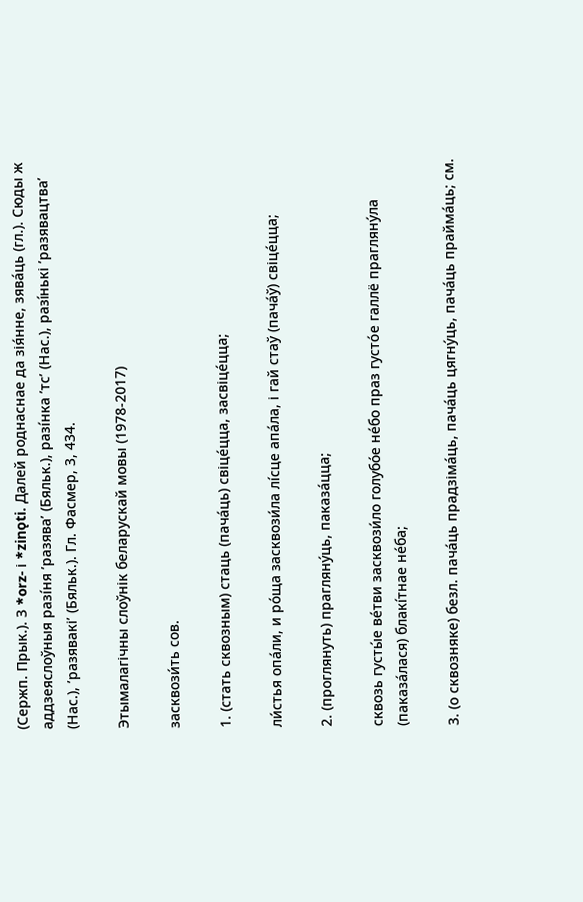(Сержп. Прык.). З *orz‑ і *zinǫti. Далей роднаснае да зія́нне, зява́ць (гл.). Сюды ж аддзеяслоўныя разі́ня ’разява’ (Бяльк.), разі́нка ’тс’ (Нас.), разі́нькі ’разявацтва’ (Нас.), ’разявакі’ (Бяльк.). Гл. Фасмер, 3, 434.

Этымалагічны слоўнік беларускай мовы (1978-2017)

засквози́ть сов.

1. (стать сквозным) стаць (пача́ць) свіце́цца, засвіце́цца;

ли́стья опа́ли, и ро́ща засквози́ла лі́сце апа́ла, і гай стаў (пача́ў) свіце́цца;

2. (проглянуть) прагляну́ць, паказа́цца;

сквозь густы́е ве́тви засквози́ло голубо́е не́бо праз густо́е галлё прагляну́ла (паказа́лася) блакі́тнае не́ба;

3. (о сквозняке) безл. пача́ць прадзіма́ць, пача́ць цягну́ць, пача́ць прайма́ць; см.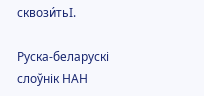сквози́тьI.

Руска-беларускі слоўнік НАН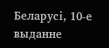Беларусі, 10-е выданне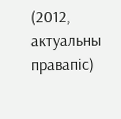(2012, актуальны правапіс)